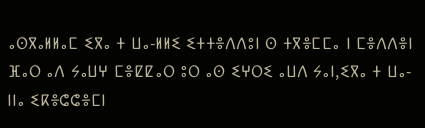ⴰⵙⴳⴰⵍⵍⴰⵎ ⵉⴳⴰ ⵜ ⵡⴰ-ⵍⵍⵉ ⵉⵜⵜⴻⴷⴷⵓⵏ ⵙ ⵜⴳⴻⵎⵎⴰ ⵏ ⵎⴻⴷⴷⴻⵏ ⴼⴰⵔ ⴰⴷ ⵢⴰⵡⵖ ⵎⴻⵇⵇⴰⵔ ⵓⵔ ⴰⵙ ⵉⵖⵔⵉ ⴰⵡⴷ ⵢⴰⵏ,ⵉⴳⴰ ⵜ ⵡⴰ-ⵏⵏⴰ ⵉⴽⴻⵛⵛⴻⵎⵏ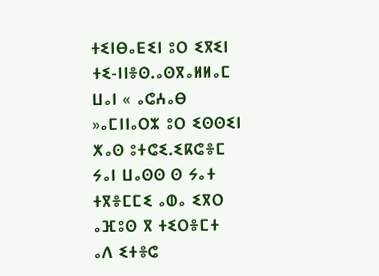ⵜⵉⵏⴱⴰⴹⵉⵏ ⵓⵔ ⵉⴳⵉⵏ ⵜⵉ-ⵏⵏⴻⵙ.ⴰⵙⴳⴰⵍⵍⴰⵎ ⵡⴰⵏ « ⴰⵛⵄⴰⴱ »ⴰⵎⵏⵏⴰⵔⵣ ⵓⵔ ⵉⵙⵙⵉⵏ ⵅⴰⵙ ⵓⵜⵛⵉ.ⵉⴽⵛⴻⵎ ⵢⴰⵏ ⵡⴰⵙⵙ ⵙ ⵢⴰⵜ ⵜⴳⴻⵎⵎⵉ ⴰⵀⴰ ⵉⴳⵔ ⴰⴼⵓⵙ ⴳ ⵜⵉⵔⴻⵎⵜ ⴰⴷ ⵉⵜⴻⵛ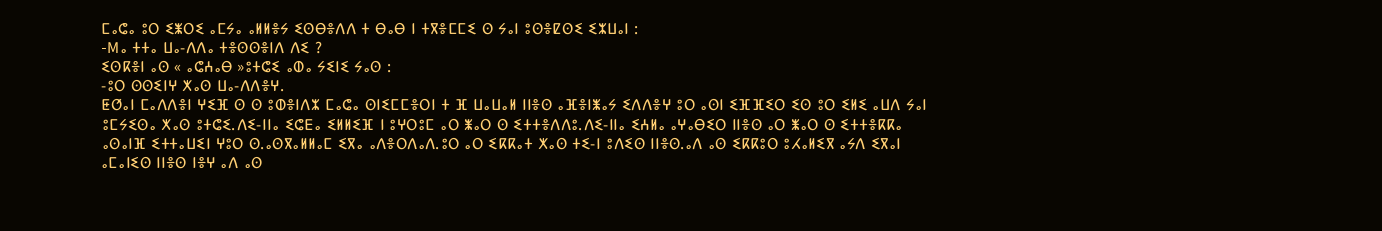ⵎⴰⵛⴰ ⵓⵔ ⵉⵥⵔⵉ ⴰⵎⵢⴰ ⴰⵍⵍⴻⵢ ⵉⵙⴱⴻⴷⴷ ⵜ ⴱⴰⴱ ⵏ ⵜⴳⴻⵎⵎⵉ ⵙ ⵢⴰⵏ ⵓⵙⴻⵇⵙⵉ ⵉⵣⵡⴰⵏ :
-Mⴰ ⵜⵜⴰ ⵡⴰ-ⴷⴷⴰ ⵜⴻⵙⵙⴻⵏⴷ ⴷⵉ ?
ⵉⵙⴽⴻⵏ ⴰⵙ « ⴰⵛⵄⴰⴱ »ⵓⵜⵛⵉ ⴰⵀⴰ ⵢⵉⵏⵉ ⵢⴰⵙ :
-ⵓⵔ ⵙⵙⵉⵏⵖ ⵅⴰⵙ ⵡⴰ-ⴷⴷⴻⵖ.
ⵟⵚⴰⵏ ⵎⴰⴷⴷⴻⵏ ⵖⵉⴼ ⵙ ⵙ ⵓⵀⴻⵏⴷⵣ ⵎⴰⵛⴰ ⵙⵏⵉⵎⵎⴻⵔⵏ ⵜ ⴼ ⵡⴰⵡⴰⵍ ⵏⵏⴻⵙ ⴰⴼⴻⵏⵥⴰⵢ ⵉⴷⴷⴻⵖ ⵓⵔ ⴰⵙⵏ ⵉⴼⴼⵉⵔ ⵉⵙ ⵓⵔ ⵉⵍⵉ ⴰⵡⴷ ⵢⴰⵏ ⵓⵎⵢⵉⵙⴰ ⵅⴰⵙ ⵓⵜⵛⵉ.ⴷⵉ-ⵏⵏⴰ ⵉⵛⴹⴰ ⵉⵍⵍⵉⴼ ⵏ ⵓⵖⵔⵓⵎ ⴰⵔ ⵥⴰⵔ ⵙ ⵉⵜⵜⴻⴷⴷⵓ.ⴷⵉ-ⵏⵏⴰ ⵉⵄⵍⴰ ⴰⵖⴰⴱⵉⵔ ⵏⵏⴻⵙ ⴰⵔ ⵥⴰⵔ ⵙ ⵉⵜⵜⴻⴽⴽⴰ ⴰⵙⴰⵏⴼ ⵉⵜⵜⴰⵡⵉⵏ ⵖⵓⵔ ⵙ.ⴰⵙⴳⴰⵍⵍⴰⵎ ⵉⴳⴰ ⴰⴷⴻⵔⴷⴰⴷ.ⵓⵔ ⴰⵔ ⵉⴽⴽⴰⵜ ⵅⴰⵙ ⵜⵉ-ⵏ ⵓⴷⵉⵙ ⵏⵏⴻⵙ.ⴰⴷ ⴰⵙ ⵉⴽⴽⵓⵔ ⵓⵃⴰⵍⵉⴳ ⴰⵢⴷ ⵉⴳⴰⵏ ⴰⵎⴰⵏⵉⵙ ⵏⵏⴻⵙ ⵏⴻⵖ ⴰⴷ ⴰⵙ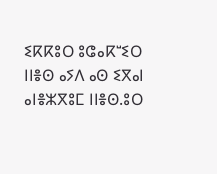ⵉⴽⴽⵓⵔ ⵓⵛⴰⴽⵯⵉⵔ ⵏⵏⴻⵙ ⴰⵢⴷ ⴰⵙ ⵉⴳⴰⵏ ⴰⵏⴻⵣⴳⵓⵎ ⵏⵏⴻⵙ.ⵓⵔ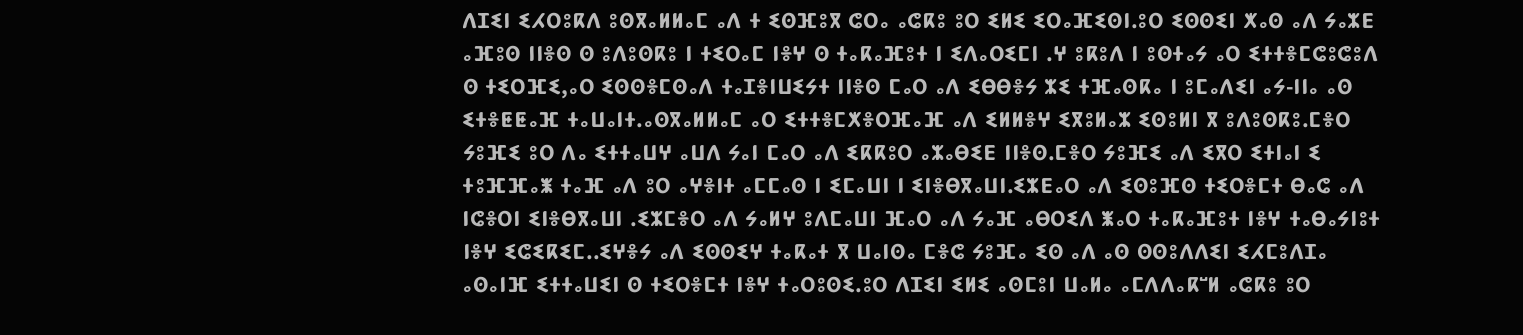ⴷⵊⵉⵏ ⵉⵃⵔⵓⴽⴷ ⵓⵙⴳⴰⵍⵍⴰⵎ ⴰⴷ ⵜ ⵉⵙⴼⵓⴳ ⵛⵔⴰ ⴰⵛⴽⵓ ⵓⵔ ⵉⵍⵉ ⵉⵔⴰⴼⵉⵙⵏ.ⵓⵔ ⵉⵙⵙⵉⵏ ⵅⴰⵙ ⴰⴷ ⵢⴰⵣⴹ ⴰⴼⵓⵙ ⵏⵏⴻⵙ ⵙ ⵓⴷⵓⵙⴽⵓ ⵏ ⵜⵉⵔⴰⵎ ⵏⴻⵖ ⵙ ⵜⴰⴽⴰⴼⵓⵜ ⵏ ⵉⴷⴰⵔⵉⵎⵏ .ⵖ ⵓⴽⵓⴷ ⵏ ⵓⵙⵜⴰⵢ ⴰⵔ ⵉⵜⵜⴻⵎⵛⵓⵛⵓⴷ ⵙ ⵜⵉⵔⴼⵉ,ⴰⵔ ⵉⵙⵙⴻⵎⵙⴰⴷ ⵜⴰⵊⴻⵏⵡⵉⵢⵜ ⵏⵏⴻⵙ ⵎⴰⵔ ⴰⴷ ⵉⴱⴱⴻⵢ ⵣⵉ ⵜⴼⴰⵙⴽⴰ ⵏ ⵓⵎⴰⴷⵉⵏ ⴰⵢ-ⵏⵏⴰ ⴰⵙ ⵉⵜⴻⵟⵟⴰⴼ ⵜⴰⵡⴰⵏⵜ.ⴰⵙⴳⴰⵍⵍⴰⵎ ⴰⵔ ⵉⵜⵜⴻⵎⵅⴻⵔⴼⴰⴼ ⴰⴷ ⵉⵍⵍⴻⵖ ⵉⴳⵓⵍⴰⵣ ⵉⵙⵓⵍⵏ ⴳ ⵓⴷⵓⵙⴽⵓ.ⵎⴻⵔ ⵢⵓⴼⵉ ⵓⵔ ⴷⴰ ⵉⵜⵜⴰⵡⵖ ⴰⵡⴷ ⵢⴰⵏ ⵎⴰⵔ ⴰⴷ ⵉⴽⴽⵓⵔ ⴰⵣⴰⴱⵉⴹ ⵏⵏⴻⵙ.ⵎⴻⵔ ⵢⵓⴼⵉ ⴰⴷ ⵉⴳⵔ ⵉⵜⵏⴰⵏ ⵉ ⵜⵓⴼⴼⴰⵥ ⵜⴰⴼ ⴰⴷ ⵓⵔ ⴰⵖⴻⵏⵜ ⴰⵎⵎⴰⵙ ⵏ ⵉⵎⴰⵡⵏ ⵏ ⵉⵏⴻⴱⴳⴰⵡⵏ.ⵉⵣⴹⴰⵔ ⴰⴷ ⵉⵙⵓⴼⵙ ⵜⵉⵔⴻⵎⵜ ⴱⴰⵛ ⴰⴷ ⵏⵛⴻⵔⵏ ⵉⵏⴻⴱⴳⴰⵡⵏ .ⵉⵣⵎⴻⵔ ⴰⴷ ⵢⴰⵍⵖ ⵓⴷⵎⴰⵡⵏ ⴼⴰⵔ ⴰⴷ ⵢⴰⴼ ⴰⴱⵔⵉⴷ ⵥⴰⵔ ⵜⴰⴽⴰⴼⵓⵜ ⵏⴻⵖ ⵜⴰⴱⴰⵢⵏⵓⵜ ⵏⴻⵖ ⵉⵛⵉⴽⵉⵎ..ⵉⵖⴻⵢ ⴰⴷ ⵉⵙⵙⵉⵖ ⵜⴰⴽⴰⵜ ⴳ ⵡⴰⵏⵙⴰ ⵎⴻⵛ ⵢⵓⴼⴰ ⵉⵙ ⴰⴷ ⴰⵙ ⵙⵙⵓⴷⴷⵉⵏ ⵉⵃⵎⵓⴷⵊⴰ ⴰⵙⴰⵏⴼ ⵉⵜⵜⴰⵡⵉⵏ ⵙ ⵜⵉⵔⴻⵎⵜ ⵏⴻⵖ ⵜⴰⵔⵓⵙⵉ.ⵓⵔ ⴷⵊⵉⵏ ⵉⵍⵉ ⴰⵙⵎⵓⵏ ⵡⴰⵍⴰ ⴰⵎⴷⴷⴰⴽⵯⵍ ⴰⵛⴽⵓ ⵓⵔ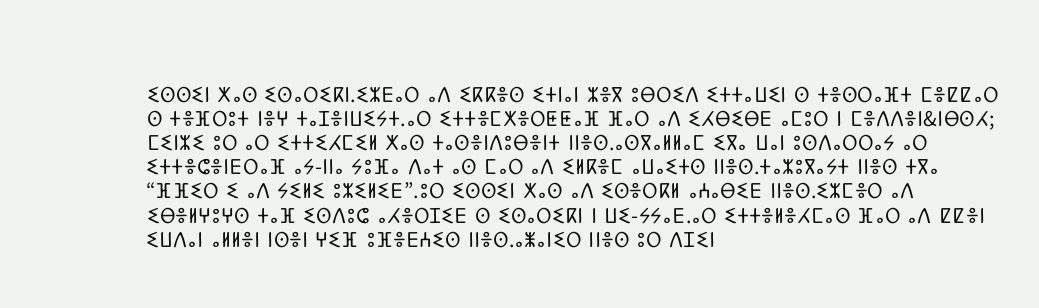ⵉⵙⵙⵉⵏ ⵅⴰⵙ ⵉⵙⴰⵔⵉⴽⵏ.ⵉⵣⴹⴰⵔ ⴰⴷ ⵉⴽⴽⴻⵙ ⵉⵜⵏⴰⵏ ⵣⴻⴳ ⵓⴱⵔⵉⴷ ⵉⵜⵜⴰⵡⵉⵏ ⵙ ⵜⴻⵙⵔⴰⴼⵜ ⵎⴻⵇⵇⴰⵔ ⵙ ⵜⴻⴼⵔⵓⵜ ⵏⴻⵖ ⵜⴰⵊⴻⵏⵡⵉⵢⵜ.ⴰⵔ ⵉⵜⵜⴻⵎⵅⴻⵔⵟⵟⴰⴼ ⴼⴰⵔ ⴰⴷ ⵉⵃⴱⵉⴱⴹ ⴰⵎⵓⵔ ⵏ ⵎⴻⴷⴷⴻⵏ&ⵏⴱⵙⵃ; ⵎⵉⵏⵣⵉ ⵓⵔ ⴰⵔ ⵉⵜⵜⵉⵃⵎⵉⵍ ⵅⴰⵙ ⵜⴰⵙⴻⵏⴷⵓⴱⴻⵏⵜ ⵏⵏⴻⵙ.ⴰⵙⴳⴰⵍⵍⴰⵎ ⵉⴳⴰ ⵡⴰⵏ ⵓⵙⴷⴰⵔⵔⴰⵢ ⴰⵔ ⵉⵜⵜⴻⵛⴻⵏⴹⵔⴰⴼ ⴰⵢ-ⵏⵏⴰ ⵢⵓⴼⴰ ⴷⴰⵜ ⴰⵙ ⵎⴰⵔ ⴰⴷ ⵉⵍⴽⴻⵎ ⴰⵡⴰⵉⵜⵙ ⵏⵏⴻⵙ.ⵜⴰⵣⵓⴳⴰⵢⵜ ⵏⵏⴻⵙ ⵜⴳⴰ “ⴼⴼⵉⵔ ⵉ ⴰⴷ ⵢⵉⵍⵉ ⵓⵣⵉⵍⵉⴹ”.ⵓⵔ ⵉⵙⵙⵉⵏ ⵅⴰⵙ ⴰⴷ ⵉⵙⴻⵔⴽⵍ ⴰⵄⴰⴱⵉⴹ ⵏⵏⴻⵙ.ⵉⵣⵎⴻⵔ ⴰⴷ ⵉⴱⴻⵍⵖⵓⵖⵙ ⵜⴰⴼ ⵉⵙⴷⵓⵛ ⴰⵃⴻⵔⵊⵉⴹ ⵙ ⵉⵙⴰⵔⵉⴽⵏ ⵏ ⵡⵉ-ⵢⵢⴰⴹ.ⴰⵔ ⵉⵜⵜⴻⵍⴻⵃⵎⴰⵙ ⴼⴰⵔ ⴰⴷ ⵇⵇⴻⵏ ⵉⵡⴷⴰⵏ ⴰⵍⵍⴻⵏ ⵏⵙⴻⵏ ⵖⵉⴼ ⵓⴼⴻⴹⵄⵉⵙ ⵏⵏⴻⵙ.ⴰⵥⴰⵏⵉⵔ ⵏⵏⴻⵙ ⵓⵔ ⴷⵊⵉⵏ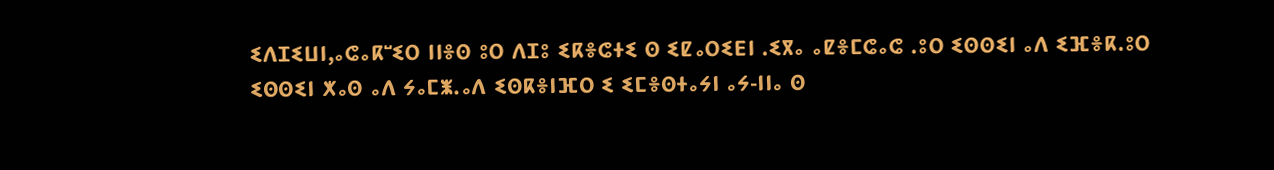ⵉⴷⵊⵉⵡⵏ,ⴰⵛⴰⴽⵯⵉⵔ ⵏⵏⴻⵙ ⵓⵔ ⴷⵊⵓ ⵉⴽⴻⵛⵜⵉ ⵙ ⵉⵇⴰⵔⵉⴹⵏ .ⵉⴳⴰ ⴰⵇⴻⵎⵛⴰⵛ .ⵓⵔ ⵉⵙⵙⵉⵏ ⴰⴷ ⵉⴼⴻⴽ.ⵓⵔ ⵉⵙⵙⵉⵏ ⵅⴰⵙ ⴰⴷ ⵢⴰⵎⵥ.ⴰⴷ ⵉⵙⴽⴻⵏⴼⵔ ⵉ ⵉⵎⴻⵙⵜⴰⵢⵏ ⴰⵢ-ⵏⵏⴰ ⵙ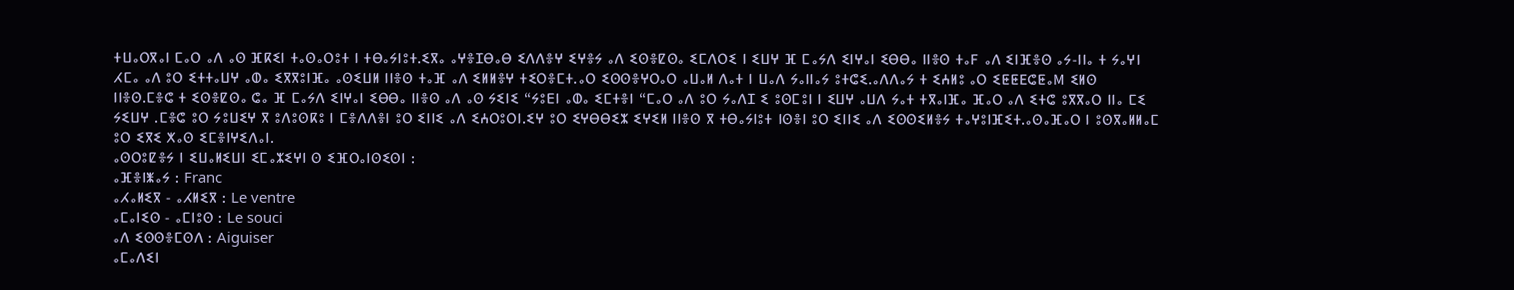ⵜⵡⴰⵔⴳⴰⵏ ⵎⴰⵔ ⴰⴷ ⴰⵙ ⴼⴽⵉⵏ ⵜⴰⵙⴰⵔⵓⵜ ⵏ ⵜⴱⴰⵢⵏⵓⵜ.ⵉⴳⴰ ⴰⵖⴻⵊⴱⴰⴱ ⵉⴷⴷⴻⵖ ⵉⵖⴻⵢ ⴰⴷ ⵉⵙⴻⵇⵙⴰ ⵉⵎⴷⵔⵉ ⵏ ⵉⵡⵖ ⴼ ⵎⴰⵢⴷ ⵉⵏⵖⴰⵏ ⵉⴱⴱⴰ ⵏⵏⴻⵙ ⵜⴰF ⴰⴷ ⵉⵏⴼⴻⵙ ⴰⵢ-ⵏⵏⴰ ⵜ ⵢⴰⵖⵏ ⵃⵎⴰ ⴰⴷ ⵓⵔ ⵉⵜⵜⴰⵡⵖ ⴰⵀⴰ ⵉⴳⴳⵓⵏⴼⴰ ⴰⵙⵉⵡⵍ ⵏⵏⴻⵙ ⵜⴰⴼ ⴰⴷ ⵉⵍⵍⴻⵖ ⵜⵉⵔⴻⵎⵜ.ⴰⵔ ⵉⵙⵙⴻⵖⵔⴰⵔ ⴰⵡⴰⵍ ⴷⴰⵜ ⵏ ⵡⴰⴷ ⵢⴰⵏⵏⴰⵢ ⵓⵜⵛⵉ.ⴰⴷⴷⴰⵢ ⵜ ⵉⵄⵍⵓ ⴰⵔ ⵉⵟⵟEⵛⵟⴰM ⵉⵍⵙ ⵏⵏⴻⵙ.ⵎⴻⵛ ⵜ ⵉⵙⴻⵇⵙⴰ ⵛⴰ ⴼ ⵎⴰⵢⴷ ⵉⵏⵖⴰⵏ ⵉⴱⴱⴰ ⵏⵏⴻⵙ ⴰⴷ ⴰⵙ ⵢⵉⵏⵉ “ⵢⵓⴹⵏ ⴰⵀⴰ ⵉⵎⵜⴻⵏ “ⵎⴰⵔ ⴰⴷ ⵓⵔ ⵢⴰⴷⵊ ⵉ ⵓⵙⵎⵓⵏ ⵏ ⵉⵡⵖ ⴰⵡⴷ ⵢⴰⵜ ⵜⴳⴰⵏⴼⴰ ⴼⴰⵔ ⴰⴷ ⵉⵜⵛ ⵓⴳⴳⴰⵔ ⵏⵏⴰ ⵎⵉ ⵢⵉⵡⵖ .ⵎⴻⵛ ⵓⵔ ⵢⵓⵡⵉⵖ ⴳ ⵓⴷⵓⵙⴽⵓ ⵏ ⵎⴻⴷⴷⴻⵏ ⵓⵔ ⵉⵏⵏⵉ ⴰⴷ ⵉⵄⵔⵓⵔⵏ.ⵉⵖ ⵓⵔ ⵉⵖⴱⴱⵉⵣ ⵉⵖⵉⵍ ⵏⵏⴻⵙ ⴳ ⵜⴱⴰⵢⵏⵓⵜ ⵏⵙⴻⵏ ⵓⵔ ⵉⵏⵏⵉ ⴰⴷ ⵉⵙⵙⵉⵍⴻⵢ ⵜⴰⵖⵓⵏⴼⵉⵜ.ⴰⵙⴰⴼⴰⵔ ⵏ ⵓⵙⴳⴰⵍⵍⴰⵎ ⵓⵔ ⵉⴳⵉ ⵅⴰⵙ ⵉⵎⴻⵏⵖⵉⴷⴰⵏ.
ⴰⵙⵔⵓⵇⴻⵢ ⵏ ⵉⵡⴰⵍⵉⵡⵏ ⵉⵎⴰⵣⵉⵖⵏ ⵙ ⵉⴼⵔⴰⵏⵙⵉⵙⵏ :
ⴰⴼⴻⵏⵥⴰⵢ : Franc
ⴰⵃⴰⵍⵉⴳ - ⴰⵃⵍⵉⴳ : Le ventre
ⴰⵎⴰⵏⵉⵙ - ⴰⵎⵏⵓⵙ : Le souci
ⴰⴷ ⵉⵙⵙⴻⵎⵙⴷ : Aiguiser
ⴰⵎⴰⴷⵉⵏ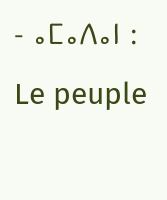- ⴰⵎⴰⴷⴰⵏ : Le peuple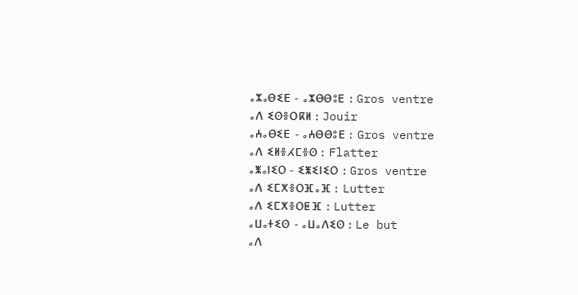ⴰⵣⴰⴱⵉⴹ - ⴰⵣⴱⴱⵓⴹ : Gros ventre
ⴰⴷ ⵉⵙⴻⵔⴽⵍ : Jouir
ⴰⵄⴰⴱⵉⴹ - ⴰⵄⴱⴱⵓⴹ : Gros ventre
ⴰⴷ ⵉⵍⴻⵃⵎⴻⵙ : Flatter
ⴰⵥⴰⵏⵉⵔ - ⵉⵥⵉⵏⵉⵔ : Gros ventre
ⴰⴷ ⵉⵎⵅⴻⵔⴼⴰⴼ : Lutter
ⴰⴷ ⵉⵎⵅⴻⵔⵟⴼ : Lutter
ⴰⵡⴰⵜⵉⵙ - ⴰⵡⴰⴷⵉⵙ : Le but
ⴰⴷ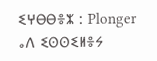ⵉⵖⴱⴱⴻⵣ : Plonger
ⴰⴷ ⵉⵙⵙⵉⵍⴻⵢ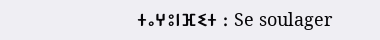ⵜⴰⵖⵓⵏⴼⵉⵜ : Se soulager